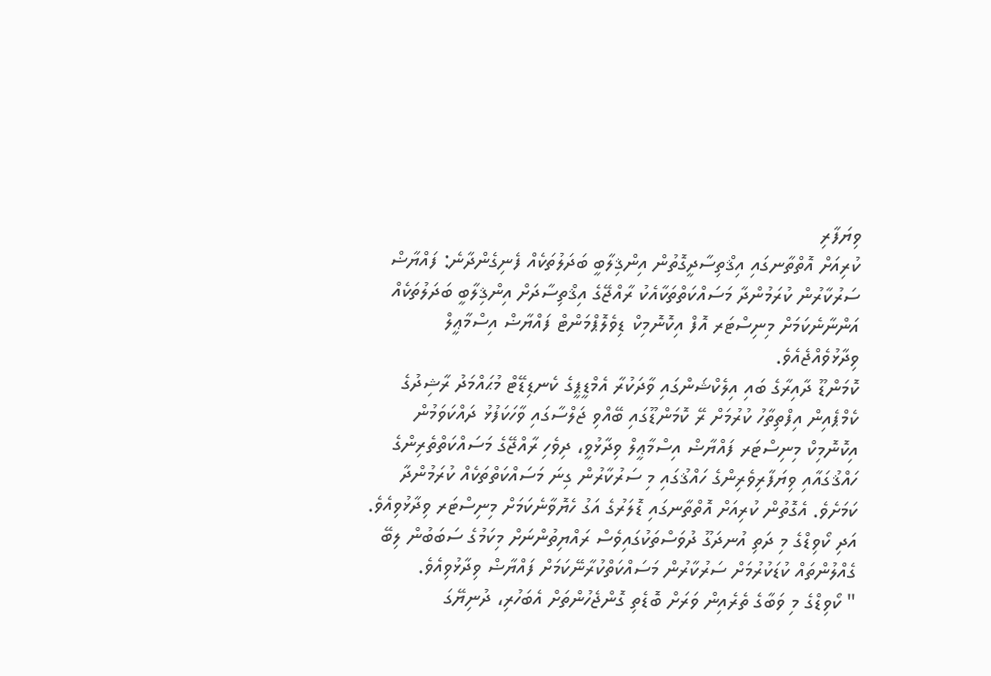ވިޔަފާރި
ކުރިއަށް އޮތްތާނގައި އިޤްތިސާދީގޮތުން އިންޤިލާބީ ބަދަލުތަކެއް ފެނިގެންދާނެ: ފައްޔާޟް
ސަރުކާރުން ކުރަމުންދާ މަސައްކަތްތަކާއެކު ރާއްޖޭގެ އިޤްތިސާދަށް އިންޤިލާބީ ބަދަލުތަކެއް އަންނާނެކަމަށް މިނިސްޓަރ އޮފް އިކޮނޮމިކް ޑިވެލޮޕްމަންޓް ފައްޔާޟް އިސްމާޢީލް ވިދާޅުވެއްޖެއެވެ.
ކޮމަންޑޫ ދާއިރާގެ ބައި އިލެކްޝަންގައި ވާދަކުރާ އެމްޑީޕީގެ ކެނޑިޑޭޓް މުޙައްމަދު ރާޝިދުގެ ކެމްޕެއިން އިފްތިތާހު ކުރުމަށް ރޭ ކޮމަންޑޫގައި ބޭއްވި ޖަލްސާގައި ވާހަކަފުޅު ދައްކަވަމުން އިކޮނޮމިކް މިނިސްޓަރ ފައްޔާޟް އިސްމާޢީލް ވިދާޅުވީ، ދިވެހި ރާއްޖޭގެ މަސައްކަތްތެރިންގެ ހައްޤުގައާއި ވިޔަފާރިވެރިންގެ ހައްޤުގައި މި ސަރުކާރުން ގިނަ މަސައްކަތްތަކެއް ކުރަމުންދާ ކަމަށެވެ. އެގޮތުން ކުރިއަށް އޮތްތާނގައި ޑޮލަރުގެ އަގު ހެޔޮވާނެކަމަށް މިނިސްޓަރ ވިދާޅުވިއެވެ. އަދި ކޯވިޑްގެ މި ދަތި އުނދަގޫ ދުވަސްތަކުގައިވެސް ރައްޔިތުންނަށް މިކަމުގެ ސަބަބުން ލިބޭ ގެއްލުންތައް ކުޑަކުރުމަށް ސަރުކާރުން މަސައްކަތްކުރާނޭކަމަށް ފައްޔާޟް ވިދާޅުވިއެވެ.
" ކޯވިޑްގެ މި ވަބާގެ ތެރެއިން ވަރަށް ބޮޑެތި ގޮންޖެހުންތަށް އެބަހުރި، ދުނިޔޭގަ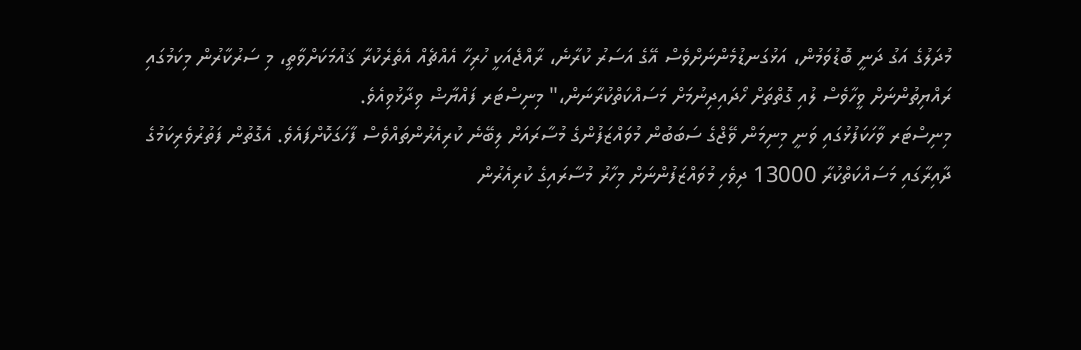މުދަލުގެ އަގު ދަނީ ބޮޑުވަމުން، އަޅުގަނޑުމެންނަށްވެސް އޭގެ އަސަރު ކުރާނެ، ރާއްޖެއަކީ ހުރިހާ އެއްޗެއް އެތެރެކުރާ ޤައުމަކަށްވާތީ، މި ސަރުކާރުން މިކަމުގައި ރައްޔިތުންނަށް ވީހާވެސް ލުއި ގޮތްތަށް ހޯދައިދިނުމަށް މަސައްކަތްކުރާނަން،" މިނިސްޓަރ ފައްޔާޟް ވިދާޅުވިއެވެ.
މިނިސްޓަރ ވާހަކަފުޅުގައި ވަނީ މިނިމަން ވޭޖްގެ ސަބަބުން މުވައްޒަފުންގެ މުސާރައަށް ލިބޭނެ ކުރިއެރުންތައްވެސް ފާހަގަކޮށްފައެވެ. އެގޮތުން ފަތުރުވެރިކަމުގެ ދާއިރާގައި މަސައްކަތްކުރާ 13000 ދިވެހި މުވައްޒަފުންނަށް މިހާރު މުސާރައިގެ ކުރިއެރުން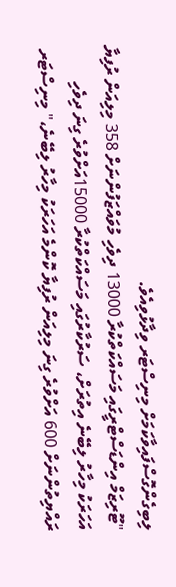ލިބިގެންގޮސްފައިވާކަމަށް މިނިސްޓަރ ވިދާޅުވިއެވެ.
"ޓޫރިޒަމް އިންޑަސްޓްރީގައި މަސައްކަތްކުރާ 13000 ދިވެހި މުވައްޒަފުންނަށް 358 މިލިއަން ރުފިޔާ އަހަރަކު މިހާރު ލިބޭނެ އިތުރަށް، ސަރުކާރުގައި މަސައްކަތްކުރާ 15000އަށްވުރެ ގިނަ ދިވެހި ރައްޔިތުންނަށް 600 އަށްވުރެ ގިނަ މިލިއަން ރުފިޔާ ކޮންމެ އަހަރަކު މިހާރު ލިބޭނެ،" މިނިސްޓަރ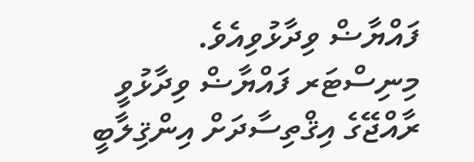ފައްޔާޟް ވިދާޅުވިއެވެ.
މިނިސްޓަރ ފައްޔާޟް ވިދާޅުވީ ރާއްޖޭގެ އިޤްތިސާދަށް އިންޤިލާބީ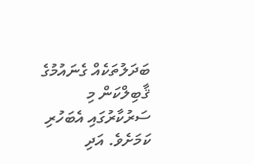ބަދަލުތަކެއް ގެނައުމުގެ ޤާބިލްކަން މި ސަރުކާރުގައި އެބަހުރި ކަމަށެވެ. އަދި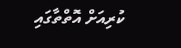ކުރިއަށް އޮތްތާގައި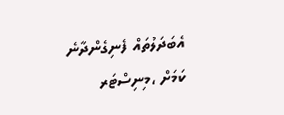އެބަދަލުތައް ފެނިގެންދާނެ ކަމަށް ،މިނިސްޓަރ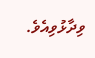ވިދާޅުވިއެވެ.